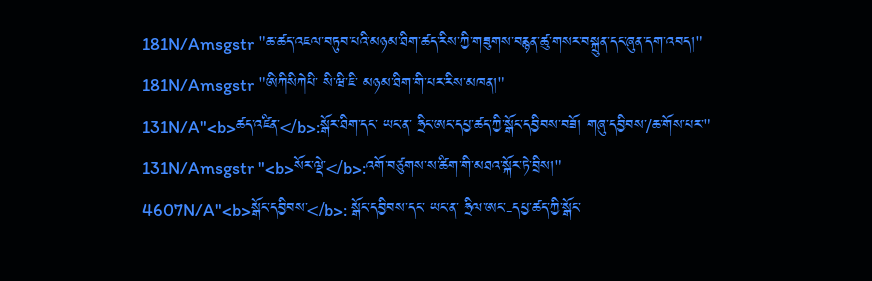181N/Amsgstr "ཆ་ཚད་འཇལ་བཏུབ་པའི་མཉམ་ཐིག་ཚད་རིས་ཀྱི་གཟུགས་བརྙན་ཚུ་གསར་བསྐྲུན་དང་ཞུན་དག་འབད།"
181N/Amsgstr "ཨིཀིསིཀེཔི་ སི་ཝི་ཇི་ མཉམ་ཐིག་གི་པར་རིས་མཁན།"
131N/A"<b>ཚད་འཛིན་</b>:སྒོར་ཐིག་དང་ ཡང་ན་ ཧྲིང་ཨང་དཔྱ་ཚད་ཀྱི་སྒོང་དབྱིབས་བཟོ། གཞུ་དབྱིབས་/ཆ་གོས་པར་"
131N/Amsgstr "<b>སོར་ལྡེ་</b>:འགོ་བཙུགས་ས་ཚིག་གི་མཐའ་སྐོར་ཏེ་བྲིས།"
4607N/A"<b>སྒོང་དབྱིབས་</b>: སྒོང་དབྱིབས་དང་ ཡང་ན་ ཧྲིལ་ཨང་-དཔྱ་ཚད་ཀྱི་སྒོང་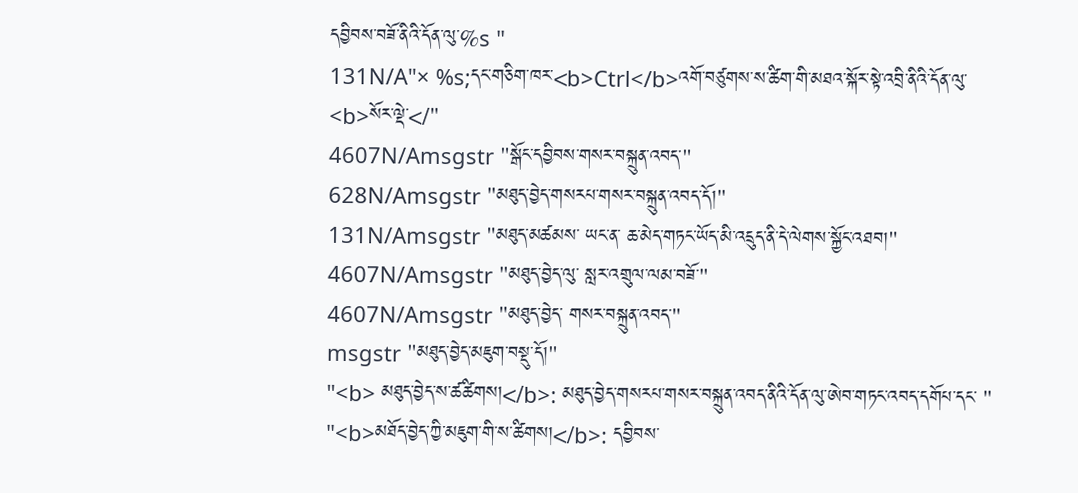དབྱིབས་བཟོ་ནིའི་དོན་ལུ་%s "
131N/A"× %s;དང་གཅིག་ཁར་<b>Ctrl</b>འགོ་བཙུགས་ས་ཚིག་གི་མཐའ་སྐོར་སྟེ་འབྲི་ནིའི་དོན་ལུ་<b>སོར་ལྡེ་</"
4607N/Amsgstr "སྒོང་དབྱིབས་གསར་བསྐྲུན་འབད་"
628N/Amsgstr "མཐུད་བྱེད་གསརཔ་གསར་བསྐྲུན་འབད་དོ།"
131N/Amsgstr "མཐུད་མཚམས་ ཡང་ན་ ཆ་མེད་གཏང་ཡོད་མི་འདྲུད་ནི་དེ་ལེགས་སྐྱོང་འཐབ།"
4607N/Amsgstr "མཐུད་བྱེད་ལུ་ སླར་འགྲུལ་ལམ་བཟོ་"
4607N/Amsgstr "མཐུད་བྱེད་ གསར་བསྐྲུན་འབད་"
msgstr "མཐུད་བྱེད་མཇུག་བསྡུ་དོ།"
"<b> མཐུད་བྱེད་ས་ཚཚིགས།</b>: མཐུད་བྱེད་གསརཔ་གསར་བསྐྲུན་འབད་ནིའི་དོན་ལུ་ཨེབ་གཏང་འབད་དགོཔ་དང་ "
"<b>མཐོད་བྱེད་ཀྱི་མཇུག་གི་ས་ཚིགས།</b>: དབྱིབས་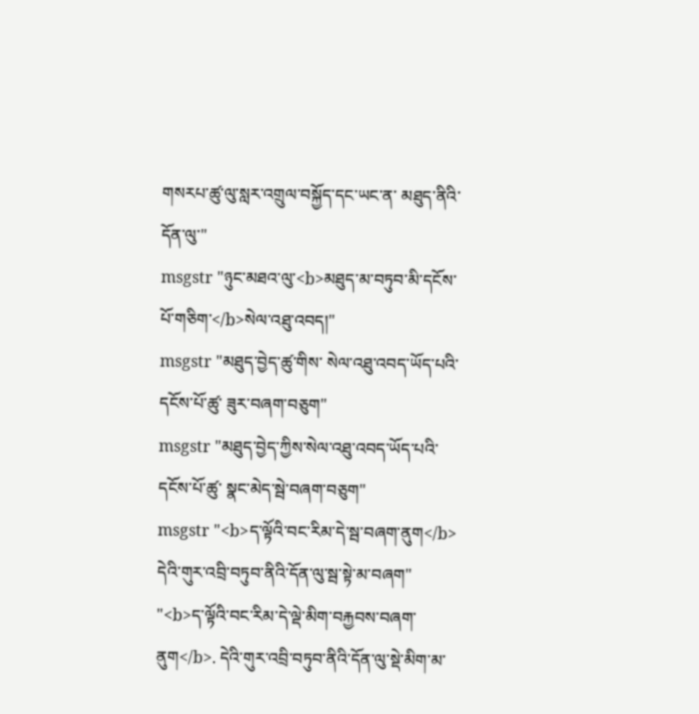གསརཔ་ཚུ་ལུ་སླར་འགྲུལ་བསྐྱོད་དང་ཡང་ན་ མཐུད་ནིའི་དོན་ལུ་"
msgstr "ཉུང་མཐའ་ལུ་<b>མཐུད་མ་བཏུབ་མི་དངོས་པོ་གཅིག་</b>སེལ་འཐུ་འབད།"
msgstr "མཐུད་བྱེད་ཚུ་གིས་ སེལ་འཐུ་འབད་ཡོད་པའི་དངོས་པོ་ཚུ་ ཟུར་བཞག་བཅུག"
msgstr "མཐུད་བྱེད་ཀྱིས་སེལ་འཐུ་འབད་ཡོད་པའི་དངོས་པོ་ཚུ་ སྣང་མེད་སྦེ་བཞག་བཅུག"
msgstr "<b>ད་ལྟོའི་བང་རིམ་དེ་སྦ་བཞག་ནུག</b> དེའི་གུར་འབྲི་བཏུབ་ནིའི་དོན་ལུ་སྦ་སྟེ་མ་བཞག"
"<b>ད་ལྟོའི་བང་རིམ་དེ་ལྡེ་མིག་བརྐྱབས་བཞག་ནུག</b>. དེའི་གུར་འབྲི་བཏུབ་ནིའི་དོན་ལུ་སྡེ་མིག་མ་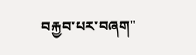བརྐྱབ་པར་བཞག"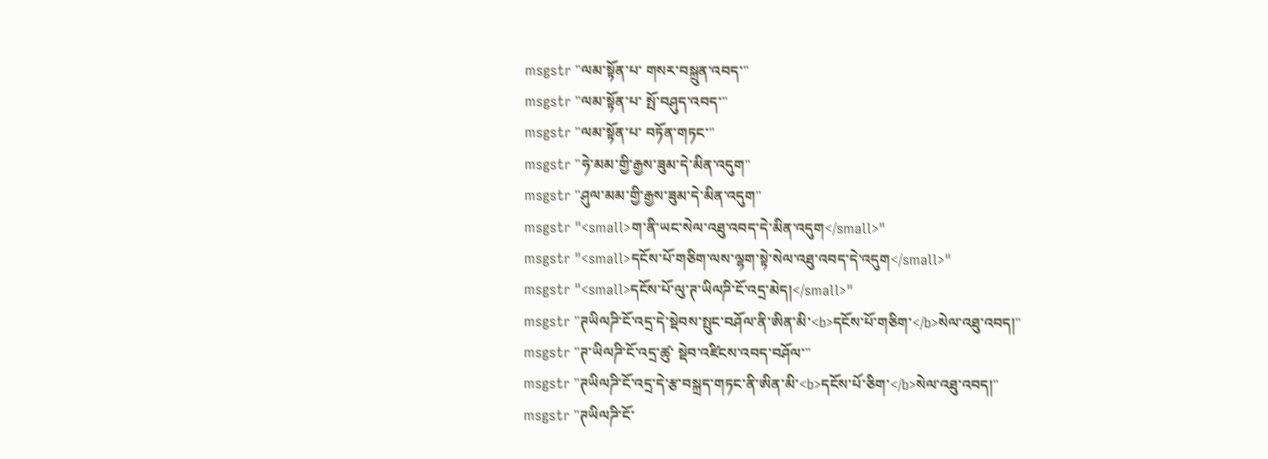msgstr "ལམ་སྟོན་པ་ གསར་བསྐྲུན་འབད་"
msgstr "ལམ་སྟོན་པ་ སྤོ་བཤུད་འབད་"
msgstr "ལམ་སྟོན་པ་ བཏོན་གཏང་"
msgstr "ཧེ་མམ་གྱི་རྒྱས་ཟུམ་དེ་མིན་འདུག"
msgstr "ཤུལ་མམ་གྱི་རྒྱས་ཟུམ་དེ་མིན་འདུག"
msgstr "<small>ག་ནི་ཡང་སེལ་འཐུ་འབད་དེ་མིན་འདུག</small>"
msgstr "<small>དངོས་པོ་གཅིག་ལས་ལྷག་སྟེ་སེལ་འཐུ་འབད་དེ་འདུག</small>"
msgstr "<small>དངོས་པོ་ལུ་ཊ་ཡིལཌི་ངོ་འདྲ་མེད།</small>"
msgstr "ཊཡིལཌི་ངོ་འདྲ་དེ་སྡེབས་སྤུང་བཤོལ་ནི་ཨིན་མི་<b>དངོས་པོ་གཅིག་</b>སེལ་འཐུ་འབད།"
msgstr "ཊ་ཡིལཌི་ངོ་འདྲ་ཚུ་ སྡེབ་འཛིངས་འབད་བཤོལ་"
msgstr "ཊཡིལཌི་ངོ་འདྲ་དེ་རྩ་བསྐྲད་གཏང་ནི་ཨིན་མི་<b>དངོས་པོ་ཅིག་</b>སེལ་འཐུ་འབད།"
msgstr "ཊཡིལཌི་ངོ་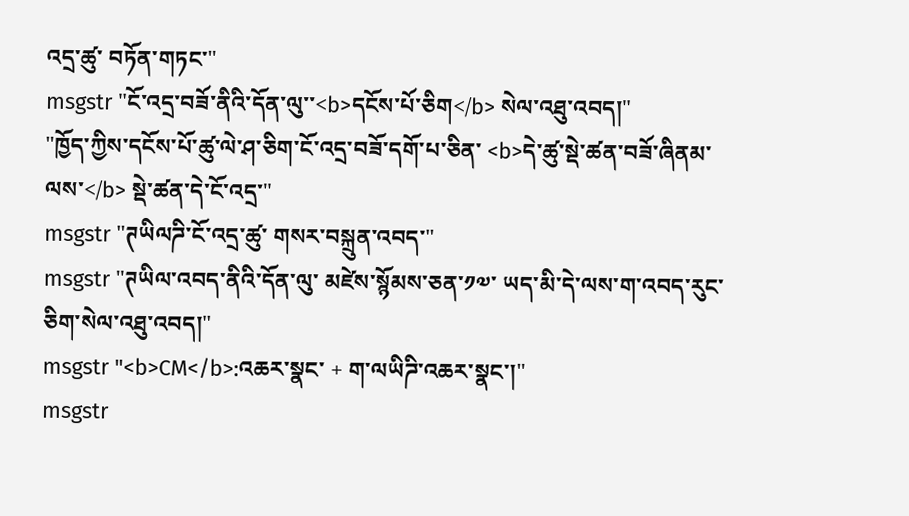འདྲ་ཚུ་ བཏོན་གཏང་"
msgstr "ངོ་འདྲ་བཟོ་ནིའི་དོན་ལུ་་<b>དངོས་པོ་ཅིག</b> སེལ་འཐུ་འབད།"
"ཁྱོད་ཀྱིས་དངོས་པོ་ཚུ་ལེ་ཤ་ཅིག་ངོ་འདྲ་བཟོ་དགོ་པ་ཅིན་ <b>དེ་ཚུ་སྡེ་ཚན་བཟོ་ཞིནམ་ལས་</b> སྡེ་ཚན་དེ་ངོ་འདྲ་"
msgstr "ཊཡིལཌི་ངོ་འདྲ་ཚུ་ གསར་བསྐྲུན་འབད་"
msgstr "ཊཡིལ་འབད་ནིའི་དོན་ལུ་ མཛེས་སྙོམས་ཅན་༡༧་ ཡད་མི་དེ་ལས་ག་འབད་རུང་ཅིག་སེལ་འཐུ་འབད།"
msgstr "<b>CM</b>:འཆར་སྣང་ + ག་ལཡིཌི་འཆར་སྣང་།"
msgstr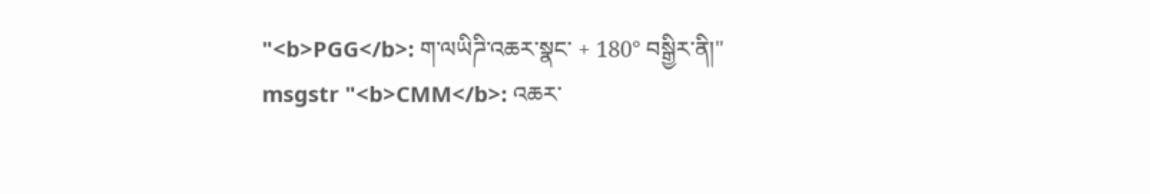"<b>PGG</b>: ག་ལཡིཌི་འཆར་སྣང་ + 180° བསྒྱིར་ནི།"
msgstr "<b>CMM</b>: འཆར་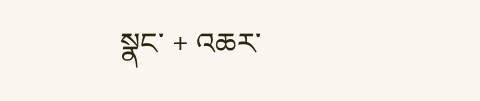སྣང་ + འཆར་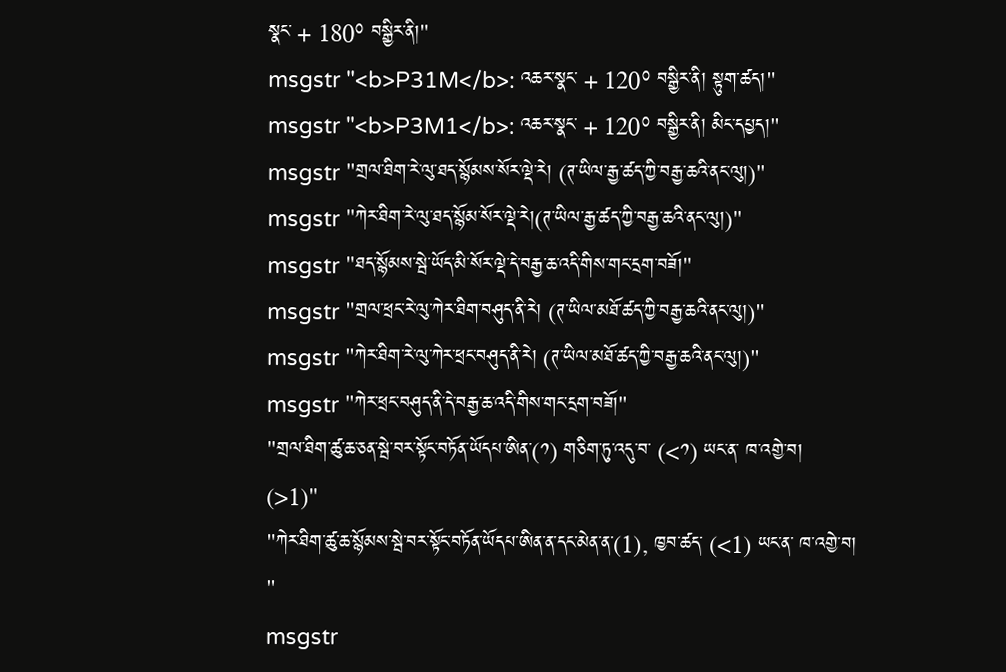སྣང་ + 180° བསྒྱིར་ནི།"
msgstr "<b>P31M</b>: འཆར་སྣང་ + 120° བསྒྱིར་ནི། སྟུག་ཚད།"
msgstr "<b>P3M1</b>: འཆར་སྣང་ + 120° བསྒྱིར་ནི། མིང་དཔྱད།"
msgstr "གྲལ་ཐིག་རེ་ལུ་ཐད་སྙོམས་སོར་ལྡེ་རེ། (ཊ་ཡིལ་རྒྱ་ཚད་ཀྱི་བརྒྱ་ཆའི་ནང་ལུ།)"
msgstr "ཀེར་ཐིག་རེ་ལུ་ཐད་སྙོམ་སོར་ལྡེ་རེ།(ཊ་ཡིལ་རྒྱ་ཚད་ཀྱི་བརྒྱ་ཆའི་ནང་ལུ།)"
msgstr "ཐད་སྙོམས་སྦེ་ཡོད་མི་སོར་ལྡེ་དེ་བརྒྱ་ཆ་འདི་གིས་གང་དྲག་བཟོ།"
msgstr "གྲལ་ཕྲང་རེ་ལུ་ཀེར་ཐིག་བཤུད་ནི་རེ། (ཊ་ཡིལ་མཐོ་ཚད་ཀྱི་བརྒྱ་ཆའི་ནང་ལུ།)"
msgstr "ཀེར་ཐིག་རེ་ལུ་ཀེར་ཕྲང་བཤུད་ནི་རེ། (ཊ་ཡིལ་མཐོ་ཚད་ཀྱི་བརྒྱ་ཆའི་ནང་ལུ།)"
msgstr "ཀེར་ཕྲང་བཤུད་ནི་དེ་བརྒྱ་ཆ་འདི་གིས་གང་དྲག་བཟོ།"
"གྲལ་ཐིག་ཚུ་ཆ་ཅན་སྦེ་བར་སྟོང་བཏོན་ཡོདཔ་ཨིན་(༡) གཅིག་ཏུ་འདུ་བ་ (<༡) ཡང་ན་ ཁ་འགྱེ་བ། (>1)"
"ཀེར་ཐིག་ཚུ་ཆ་སྙོམས་སྦེ་བར་སྟོང་བཏོན་ཡོདཔ་ཨིན་ན་དང་མེན་ན་(1), ཁྱབ་ཚད་ (<1) ཡང་ན་ ཁ་འགྱེ་བ། "
msgstr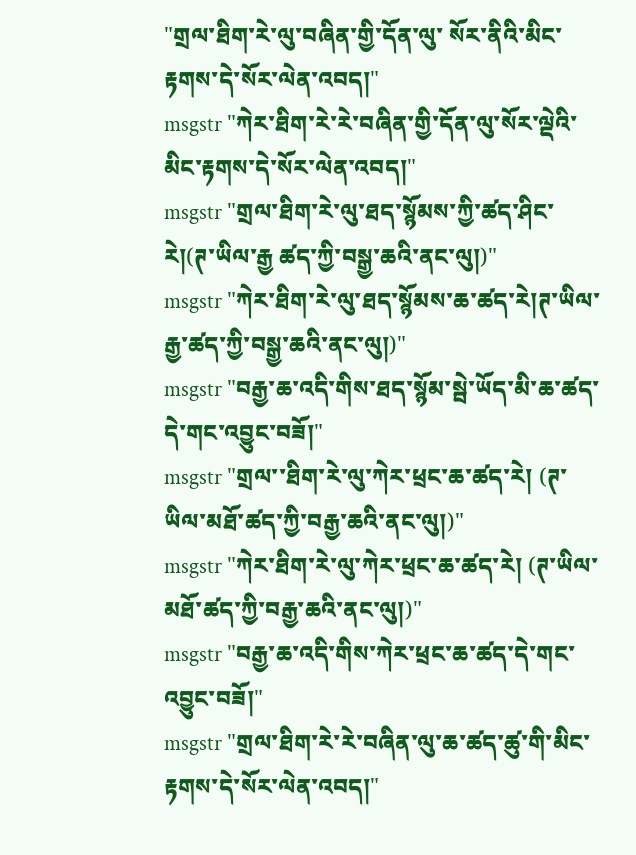"གྲལ་ཐིག་རེ་ལུ་བཞིན་གྱི་དོན་ལུ་ སོར་ནིའི་མིང་རྟགས་དེ་སོར་ལེན་འབད།"
msgstr "ཀེར་ཐིག་རེ་རེ་བཞིན་གྱི་དོན་ལུ་སོར་ལྡེའི་མིང་རྟགས་དེ་སོར་ལེན་འབད།"
msgstr "གྲལ་ཐིག་རེ་ལུ་ཐད་སྙོམས་ཀྱི་ཚད་ཤིང་རེ།(ཊ་ཡིལ་རྒྱ ཚད་ཀྱི་བསྒྱ་ཆའི་ནང་ལུ།)"
msgstr "ཀེར་ཐིག་རེ་ལུ་ཐད་སྙོམས་ཆ་ཚད་རེ།ཊ་ཡིལ་རྒྱ་ཚད་ཀྱི་བསྒྱ་ཆའི་ནང་ལུ།)"
msgstr "བརྒྱ་ཆ་འདི་གིས་ཐད་སྙོམ་སྦེ་ཡོད་མི་ཆ་ཚད་དེ་གང་འབྱུང་བཟོ།"
msgstr "གྲལ་་ཐིག་རེ་ལུ་ཀེར་ཕྲང་ཆ་ཚད་རེ། (ཊ་ཡིལ་མཐོ་ཚད་ཀྱི་བརྒྱ་ཆའི་ནང་ལུ།)"
msgstr "ཀེར་ཐིག་རེ་ལུ་ཀེར་ཕྲང་ཆ་ཚད་རེ། (ཊ་ཡིལ་མཐོ་ཚད་ཀྱི་བརྒྱ་ཆའི་ནང་ལུ།)"
msgstr "བརྒྱ་ཆ་འདི་གིས་ཀེར་ཕྲང་ཆ་ཚད་དེ་གང་འབྱུང་བཟོ།"
msgstr "གྲལ་ཐིག་རེ་རེ་བཞིན་ལུ་ཆ་ཚད་ཚུ་གི་མིང་རྟགས་དེ་སོར་ལེན་འབད།"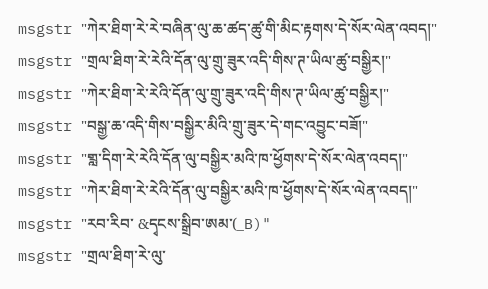msgstr "ཀེར་ཐིག་རེ་རེ་བཞིན་ལུ་ཆ་ཚད་ཚུ་གི་མིང་རྟགས་དེ་སོར་ལེན་འབད།"
msgstr "གྲལ་ཐིག་རེ་རེའི་དོན་ལུ་གྲུ་ཟུར་འདི་གིས་ཊ་ཡིལ་ཚུ་བསྒྱིར།"
msgstr "ཀེར་ཐིག་རེ་རེའི་དོན་ལུ་གྲུ་ཟུར་འདི་གིས་ཊ་ཡིལ་ཚུ་བསྒྱིར།"
msgstr "བསྒྱ་ཆ་འདི་གིས་བསྒྱིར་མིའི་གྲུ་ཟུར་དེ་གང་འབྱུང་བཟོ།"
msgstr "གྲླ་དིག་རེ་རེའི་དོན་ལུ་བསྒྱིར་མའི་ཁ་ཕྱོགས་དེ་སོར་ལེན་འབད།"
msgstr "ཀེར་ཐིག་རེ་རེའི་དོན་ལུ་བསྒྱིར་མའི་ཁ་ཕྱོགས་དེ་སོར་ལེན་འབད།"
msgstr "རབ་རིབ་ &དྭངས་སྒྲིབ་ཨམ་(_B)"
msgstr "གྲལ་ཐིག་རེ་ལུ་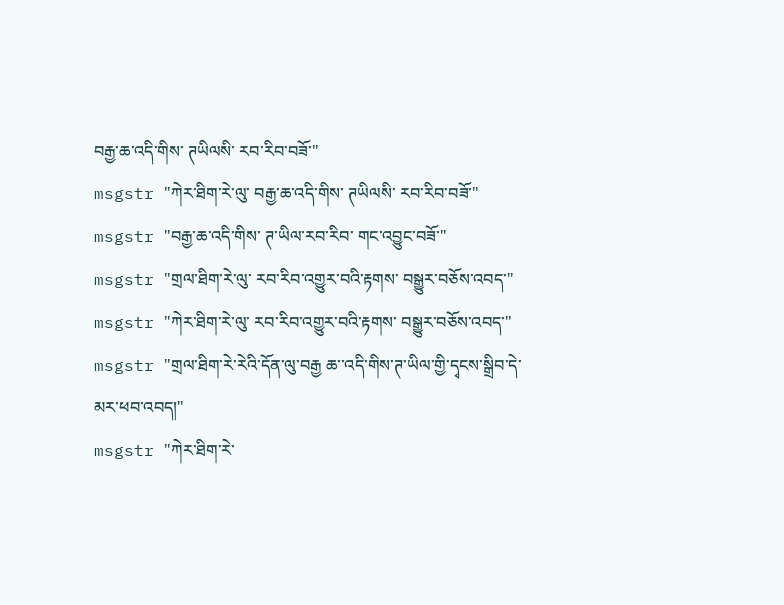བརྒྱ་ཆ་འདི་གིས་ ཊཡིལསི་ རབ་རིབ་བཟོ་"
msgstr "ཀེར་ཐིག་རེ་ལུ་ བརྒྱ་ཆ་འདི་གིས་ ཊཡིལསི་ རབ་རིབ་བཟོ་"
msgstr "བརྒྱ་ཆ་འདི་གིས་ ཊ་ཡིལ་རབ་རིབ་ གང་འབྱུང་བཟོ་"
msgstr "གྲལ་ཐིག་རེ་ལུ་ རབ་རིབ་འགྱུར་བའི་རྟགས་ བསྒྱུར་བཅོས་འབད་"
msgstr "ཀེར་ཐིག་རེ་ལུ་ རབ་རིབ་འགྱུར་བའི་རྟགས་ བསྒྱུར་བཅོས་འབད་"
msgstr "གྲལ་ཐིག་རེ་རེའི་དོན་ལུ་བརྒྱ ཆ་་འདི་གིས་ཊ་ཡིལ་གྱི་དྭངས་སྒྲིབ་དེ་མར་ཕབ་འབད།"
msgstr "ཀེར་ཐིག་རེ་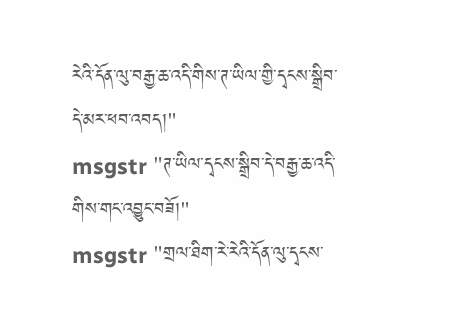རེའི་དོན་ལུ་བརྒྱ་ཆ་འདི་གིས་ཊ་ཡིལ་གྱི་དྭངས་སྒྲིབ་དེ་མར་ཕབ་འབད།"
msgstr "ཊ་ཡིལ་དྭངས་སྒྲིབ་དེ་བརྒྱ་ཆ་འདི་གིས་གང་འབྱུང་བཟོ།"
msgstr "གྲལ་ཐིག་རེ་རེའི་དོན་ལུ་དྭངས་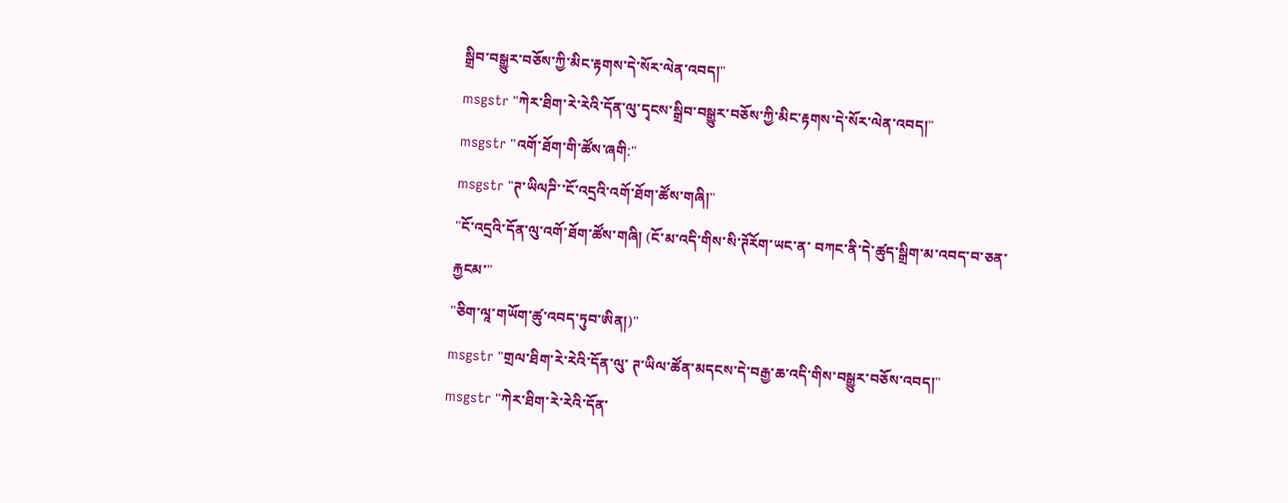སྒྲིབ་བསྒྱུར་བཅོས་ཀྱི་མིང་རྟགས་དེ་སོར་ལེན་འབད།"
msgstr "ཀེར་ཐིག་རེ་རེའི་དོན་ལུ་དྭངས་སྒྲིབ་བསྒྱུར་བཅོས་ཀྱི་མིང་རྟགས་དེ་སོར་ལེན་འབད།"
msgstr "འགོ་ཐོག་གི་ཚོས་ཞགི:"
msgstr "ཊ་ཡིལཌི་་ངོ་འདྲའི་འགོ་ཐོག་ཚོས་གཞི།"
"ངོ་འདྲའི་དོན་ལུ་འགོ་ཐོག་ཚོས་གཞི། (ངོ་མ་འདི་གིས་སི་ཊོརོག་ཡང་ན་ བཀང་ནི་དེ་ཚུད་སྒྲིག་མ་འབད་བ་ཅན་རྐྱངམ་"
"ཅིག་ལཱ་གཡོག་ཚུ་འབད་ཏུབ་ཨིན།)"
msgstr "གྲལ་ཐིག་རེ་རེའི་དོན་ལུ་ ཊ་ཡིལ་ཚོན་མདངས་དེ་བརྒྱ་ཆ་འདི་གིས་བསྒྱུར་བཅོས་འབད།"
msgstr "ཀེར་ཐིག་རེ་རེའི་དོན་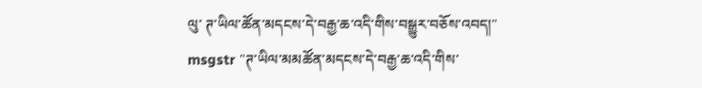ལུ་ ཊ་ཡིལ་ཚོན་མདངས་དེ་བརྒྱ་ཆ་འདི་གིས་བསྒྱུར་བཅོས་འབད།"
msgstr "ཊ་ཡིལ་མམཚོན་མདངས་དེ་བརྒྱ་ཆ་འདི་གིས་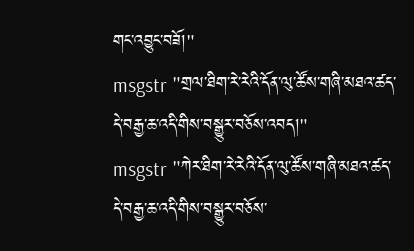གང་འབྱུང་བཟོ།"
msgstr "གྲལ་ཐིག་རེ་རེའི་དོན་ལུ་ཚོས་གཞི་མཐའ་ཚད་དེ་བརྒྱ་ཆ་འདི་གིས་བསྒྱུར་བཅོས་འབད།"
msgstr "ཀེར་ཐིག་རེ་རེའི་དོན་ལུ་ཚོས་གཞི་མཐའ་ཚད་དེ་བརྒྱ་ཆ་འདི་གིས་བསྒྱུར་བཅོས་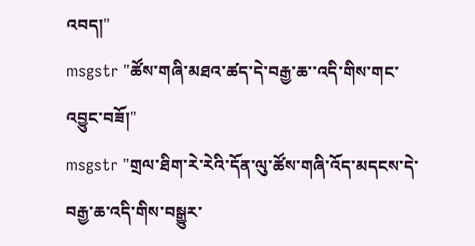འབད།"
msgstr "ཚོས་གཞི་མཐའ་ཚད་དེ་བརྒྱ་ཆ་་འདི་གིས་གང་འབྱུང་བཟོ།"
msgstr "གྲལ་ཐིག་རེ་རེའི་དོན་ལུ་ཚོས་གཞི་འོད་མདངས་དེ་བརྒྱ་ཆ་འདི་གིས་བསྒྱུར་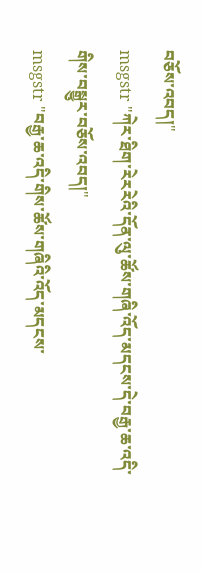བཅོས་འབད།"
msgstr "ཀེར་ཐིག་རེརརེའི་དོན་ལུ་ཚོས་གཞི་འོད་མདངས་དེ་བརྒྱ་ཆ་འདི་གིས་བསྒྱུར་བཅོས་འབད།"
msgstr "བརྒྱ་ཆ་འདི་གིས་ཚོས་གཞིའི་འོད་མདངས་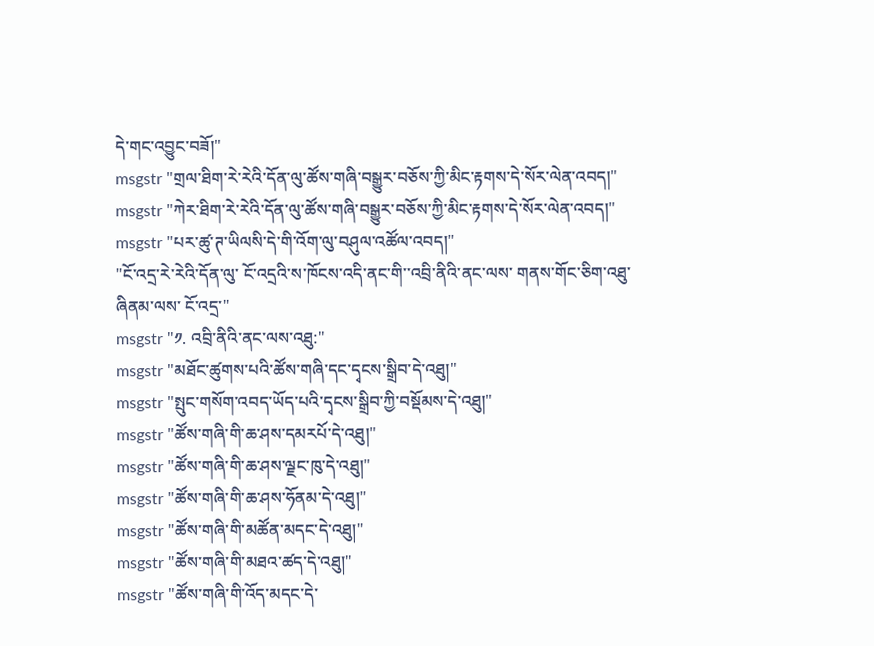དེ་གང་འབྱུང་བཟོ།"
msgstr "གྲལ་ཐིག་རེ་རེའི་དོན་ལུ་ཚོས་གཞི་བསྒྱུར་བཅོས་ཀྱི་མིང་རྟགས་དེ་སོར་ལེན་འབད།"
msgstr "ཀེར་ཐིག་རེ་རེའི་དོན་ལུ་ཚོས་གཞི་བསྒྱུར་བཅོས་ཀྱི་མིང་རྟགས་དེ་སོར་ལེན་འབད།"
msgstr "པར་ཚུ་ཊ་ཡིལསི་དེ་གི་འོག་ལུ་བཤུལ་འཚོལ་འབད།"
"ངོ་འདྲ་རེ་རེའི་དོན་ལུ་ ངོ་འདྲའི་ས་ཁོངས་འདི་ནང་གི་་འབྲི་ནིའི་ནང་ལས་ གནས་གོང་ཅིག་འཐུ་ཞིནམ་ལས་ ངོ་འདྲ་"
msgstr "༡. འབྲི་ནིའི་ནང་ལས་འཐུ:"
msgstr "མཐོང་ཚུགས་པའི་ཚོས་གཞི་དང་དྭངས་སྒྲིབ་དེ་འཐུ།"
msgstr "སྤུང་གསོག་འབད་ཡོད་པའི་དྭངས་སྒྲིབ་ཀྱི་བསྡོམས་དེ་འཐུ།"
msgstr "ཚོས་གཞི་གི་ཆ་ཤས་དམརཔོ་དེ་འཐུ།"
msgstr "ཚོས་གཞི་གི་ཆ་ཤས་ལྗང་ཁུ་དེ་འཐུ།"
msgstr "ཚོས་གཞི་གི་ཆ་ཤས་ཧོནམ་དེ་འཐུ།"
msgstr "ཚོས་གཞི་གི་མཚོན་མདང་དེ་འཐུ།"
msgstr "ཚོས་གཞི་གི་མཐའ་ཚད་དེ་འཐུ།"
msgstr "ཚོས་གཞི་གི་འོད་མདང་དེ་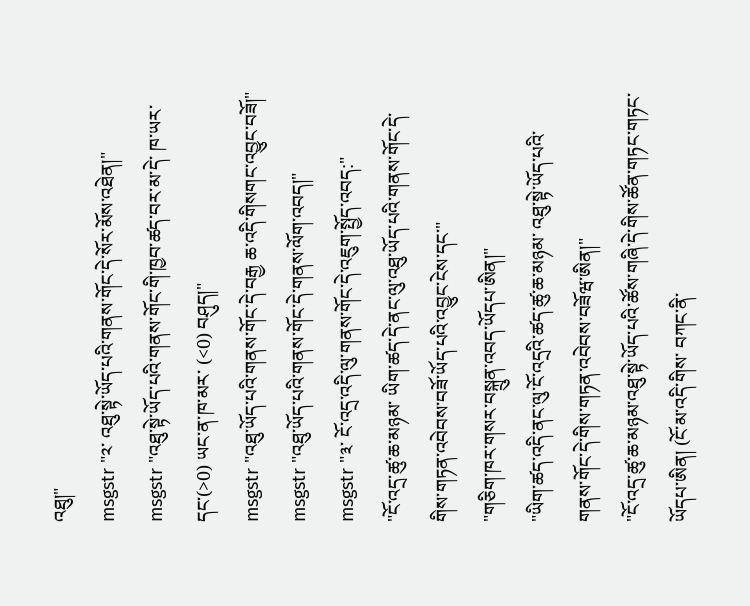འཐུ།"
msgstr "༢་ འཐུ་སྟེ་ཡོད་པའི་གནས་གོང་དེ་སོར་མོས་འཐེན།"
msgstr "འཐུ་སྟེ་ཡོད་པའི་གནས་གོང་གི་ཁྱབ་ཚད་བར་མ་དེ་ ཁ་ཡར་དང་(>0) ཡང་ན་ཁ་མར་ (<0) བཤུད།"
msgstr "འཐུ་ཡོད་པའི་གནས་གོང་དེ་བརྒྱ ཆ་འདི་གིསགང་འབྱུང་བཟོ།"
msgstr "འཐུ་ཡོད་པའི་གནས་གོང་དེ་གནས་ལོག་འབད།"
msgstr "༣་ ངོ་འདྲ་འདི་ལུ་གནས་གོང་དེ་འཇུག་སྤྱོད་འབད:"
"ངོ་འདྲ་ཚུ་ཆ་མཉམ་ ཡིག་ཚད་དེ་ནང་ལུ་འཐུ་ཡོད་པའི་གནས་གོང་དེ་གིས་གཏན་འབེབས་བཟོ་ཡོད་པའི་འབྱུང་ངེས་དང་"
"གཅིག་ཁར་གསར་བསྐྲུན་འབད་ཡོདཔ་ཨིན།"
"ཡིག་ཚད་འདི་ནང་ལུ་ངོ་འདྲའི་ཚད་ཚུ་ཆ་མཉམ་ འཐུ་སྟེ་ཡོད་པའི་གནས་གོང་དེ་གིས་གཏན་འབེབས་བཟོཝ་ཨིན།"
"ངོ་འདྲ་ཚུ་ཆ་མཉམ་འཐུ་སྟེ་ཡོད་པའི་ཚོས་གཞི་དེ་གིས་ཚོན་གཏང་གཏང་ཡོདཔ་ཨིན། (ངོ་མ་འདི་གིས་ བཀང་ནི་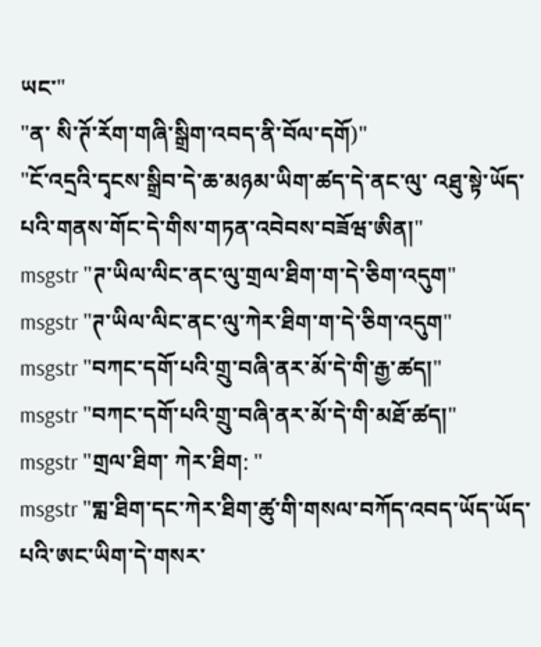ཡང་"
"ན་ སི་ཊོ་རོག་གཞི་སྒྲིག་འབད་ནི་བོལ་དགོ)"
"ངོ་འདྲའི་དྭངས་སྒྲིབ་དེ་ཆ་མཉམ་ཡིག་ཚད་དེ་ནང་ལུ་ འཐུ་སྟེ་ཡོད་པའི་གནས་གོང་དེ་གིས་གཏན་འབེབས་བཟོཝ་ཨིན།"
msgstr "ཊ་ཡིལ་ལིང་ནང་ལུ་གྲལ་ཐིག་ག་དེ་ཅིག་འདུག"
msgstr "ཊ་ཡིལ་ལིང་ནང་ལུ་ཀེར་ཐིག་ག་དེ་ཅིག་འདུག"
msgstr "བཀང་དགོ་པའི་གྲུ་བཞི་ནར་མོ་དེ་གི་རྒྱ་ཚད།"
msgstr "བཀང་དགོ་པའི་གྲུ་བཞི་ནར་མོ་དེ་གི་མཐོ་ཚད།"
msgstr "གྲལ་ཐིག་ ཀེར་ཐིག: "
msgstr "གྲླ་ཐིག་དང་ཀེར་ཐིག་ཚུ་གི་གསལ་བཀོད་འབད་ཡོད་ཡོད་པའི་ཨང་ཡིག་དེ་གསར་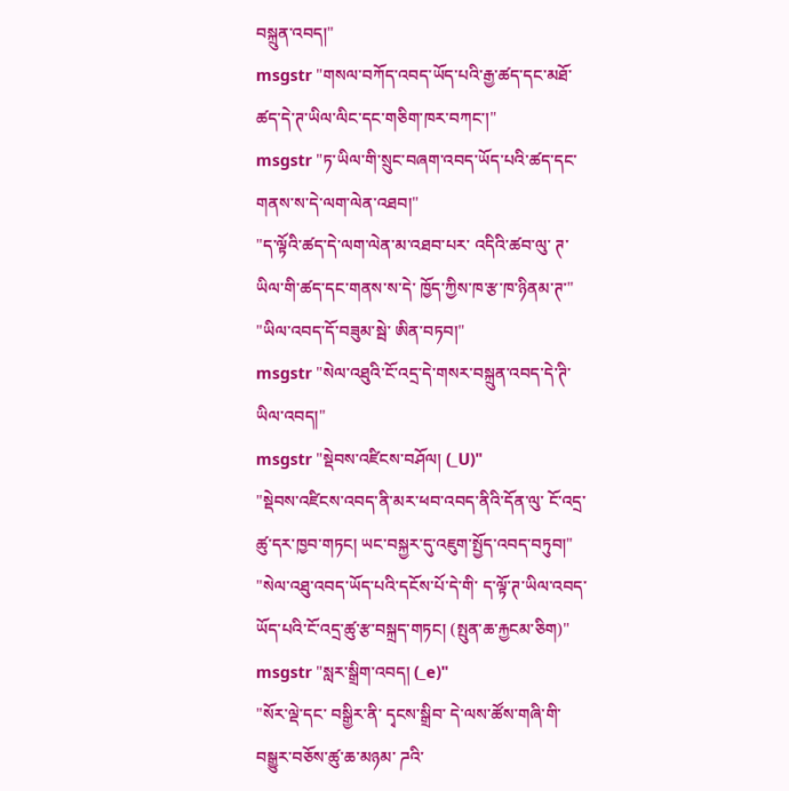བསྐྲུན་འབད།"
msgstr "གསལ་བཀོད་འབད་ཡོད་པའི་རྒྱ་ཚད་དང་མཐོ་ཚད་དེ་ཊ་ཡིལ་ལིང་དང་གཅིག་ཁར་བཀང་།"
msgstr "ཏ་ཡིལ་གི་སྲུང་བཞག་འབད་ཡོད་པའི་ཚད་དང་གནས་ས་དེ་ལག་ལེན་འཐབ།"
"ད་ལྟོའི་ཚད་དེ་ལག་ལེན་མ་འཐབ་པར་ འདིའི་ཚབ་ལུ་ ཊ་ཡིལ་གི་ཚད་དང་གནས་ས་དེ་ ཁྱོད་ཀྱིས་ཁ་རྩ་ཁ་ཉིནམ་ཊ་"
"ཡིལ་འབད་དོ་བཟུམ་སྦེ་ ཨིན་བཏབ།"
msgstr "སེལ་འཐུའི་ངོ་འདྲ་དེ་གསར་བསྐྲུན་འབད་དེ་ཊི་ཡིལ་འབད།"
msgstr "སྡེབས་འཛིངས་བཤོལ། (_U)"
"སྡེབས་འཛིངས་འབད་ནི་མར་ཕབ་འབད་ནིའི་དོན་ལུ་ ངོ་འདྲ་ཚུ་དར་ཁྱབ་གཏང། ཡང་བསྐྱར་དུ་འཇུག་སྤྱོད་འབད་བཏུབ།"
"སེལ་འཐུ་འབད་ཡོད་པའི་དངོས་པོ་དེ་གི་ ད་ལྟོ་ཊ་ཡིལ་འབད་ཡོད་པའི་ངོ་འདྲ་ཚུ་རྩ་བསྐྲད་གཏང། (སྤུན་ཆ་རྐྱངམ་ཅིག)"
msgstr "སླར་སྒྲིག་འབད། (_e)"
"སོར་ལྡེ་དང་ བསྒྱིར་ནི་ དྭངས་སྒྲིབ་ དེ་ལས་ཚོས་གཞི་གི་བསྒྱུར་བཅོས་ཚུ་ཆ་མཉམ་ ཌའི་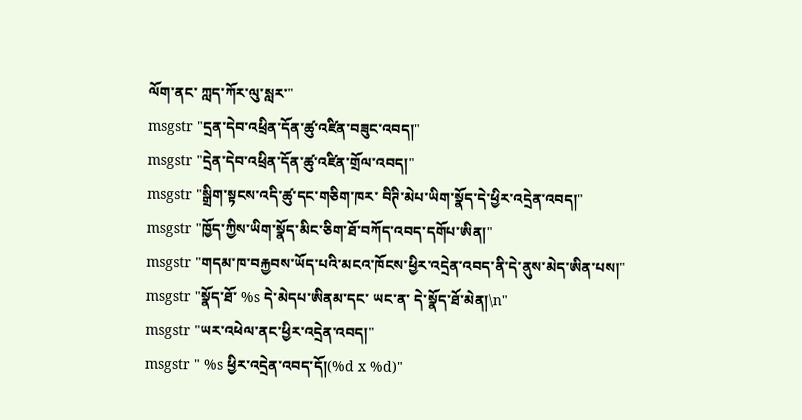ལོག་ནང་ ཀླད་ཀོར་ལུ་སླར་"
msgstr "དྲན་དེབ་འཕྲིན་དོན་ཚུ་འཛིན་བཟུང་འབད།"
msgstr "དྲེན་དེབ་འཕྲིན་དོན་ཚུ་འཛིན་གྲོལ་འབད།"
msgstr "སྒྲིག་སྟངས་འདི་ཚུ་དང་གཅིག་ཁར་ བིཊི་མེཔ་ཡིག་སྣོད་དེ་ཕྱིར་འདྲེན་འབད།"
msgstr "ཁྱོད་ཀྱིས་ཡིག་སྣོད་མིང་ཅིག་ཐོ་བཀོད་འབད་དགོཔ་ཨིན།"
msgstr "གདམ་ཁ་བརྐྱབས་ཡོད་པའི་མངའ་ཁོངས་ཕྱིར་འདྲེན་འབད་ནི་དེ་ནུས་མེད་ཨིན་པས།"
msgstr "སྣོད་ཐོ་ %s དེ་མེདཔ་ཨིནམ་དང་ ཡང་ན་ དེ་སྣོད་ཐོ་མེན།\n"
msgstr "ཡར་འཕེལ་ནང་ཕྱིར་འདྲེན་འབད།"
msgstr " %s ཕྱིར་འདྲེན་འབད་དོ།(%d x %d)"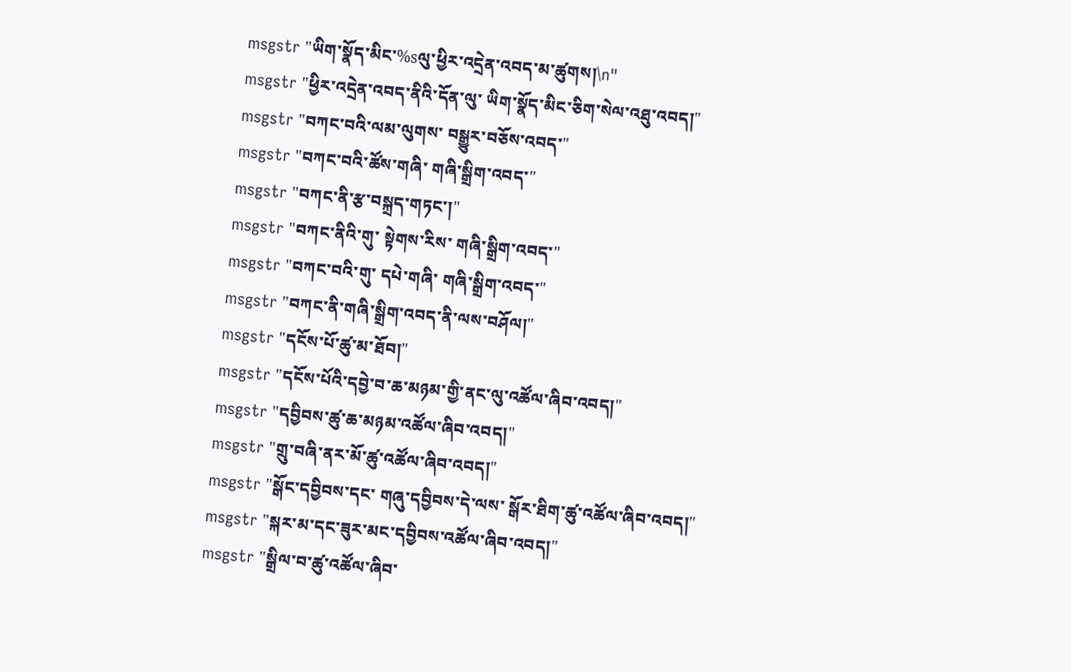msgstr "ཡིག་སྣོད་མིང་%sལུ་ཕྱིར་འདྲེན་འབད་མ་ཚུགས།\n"
msgstr "ཕྱིར་འདྲེན་འབད་ནིའི་དོན་ལུ་ ཡིག་སྣོད་མིང་ཅིག་སེལ་འཐུ་འབད།"
msgstr "བཀང་བའི་ལམ་ལུགས་ བསྒྱུར་བཅོས་འབད་"
msgstr "བཀང་བའི་ཚོས་གཞི་ གཞི་སྒྲིག་འབད་"
msgstr "བཀང་ནི་རྩ་བསྐྲད་གཏང་།"
msgstr "བཀང་ནིའི་གུ་ སྟེགས་རིས་ གཞི་སྒྲིག་འབད་"
msgstr "བཀང་བའི་གུ་ དཔེ་གཞི་ གཞི་སྒྲིག་འབད་"
msgstr "བཀང་ནི་གཞི་སྒྲིག་འབད་ནི་ལས་བཤོལ།"
msgstr "དངོས་པོ་ཚུ་མ་ཐོབ།"
msgstr "དངོས་པོའི་དབྱེ་བ་ཆ་མཉམ་གྱི་ནང་ལུ་འཚོལ་ཞིབ་འབད།"
msgstr "དབྱིབས་ཚུ་ཆ་མཉམ་འཚོལ་ཞིབ་འབད།"
msgstr "གྲུ་བཞི་ནར་མོ་ཚུ་འཚོལ་ཞིབ་འབད།"
msgstr "སྒོང་དབྱིབས་དང་ གཞུ་དབྱིབས་དེ་ལས་ སྒོར་ཐིག་ཚུ་འཚོལ་ཞིབ་འབད།"
msgstr "སྐར་མ་དང་ཟུར་མང་དབྱིབས་འཚོལ་ཞིབ་འབད།"
msgstr "སྒྲིལ་བ་ཚུ་འཚོལ་ཞིབ་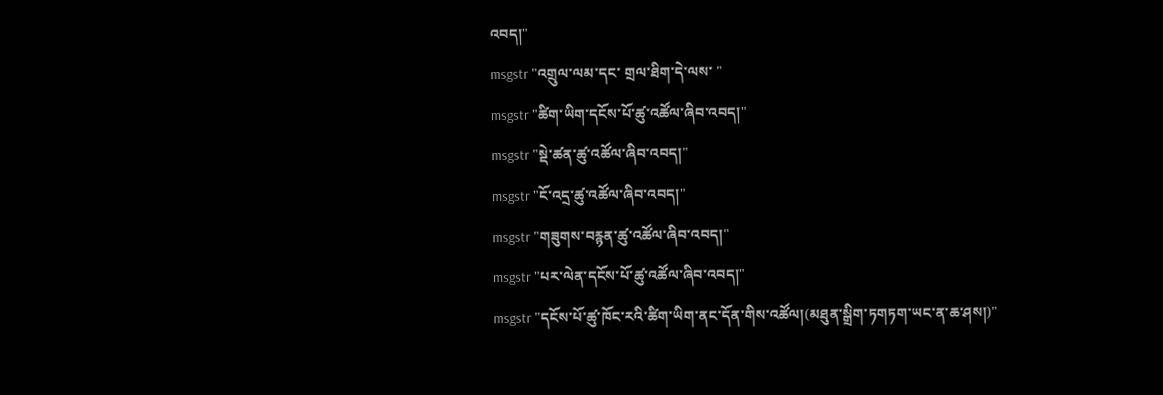འབད།"
msgstr "འགྲུལ་ལམ་དང་ གྲལ་ཐིག་དེ་ལས་ "
msgstr "ཚིག་ཡིག་དངོས་པོ་ཚུ་འཚོལ་ཞིབ་འབད།"
msgstr "སྡེ་ཚན་ཚུ་འཚོལ་ཞིབ་འབད།"
msgstr "ངོ་འདྲ་ཚུ་འཚོལ་ཞིབ་འབད།"
msgstr "གཟུགས་བརྙན་ཚུ་འཚོལ་ཞིབ་འབད།"
msgstr "པར་ལེན་དངོས་པོ་ཚུ་འཚོལ་ཞིབ་འབད།"
msgstr "དངོས་པོ་ཚུ་ཁོང་རའི་ཚིག་ཡིག་ནང་དོན་གིས་འཚོལ།(མཐུན་སྒྲིག་ཏགཏག་ཡང་ན་ཆ་ཤས།)"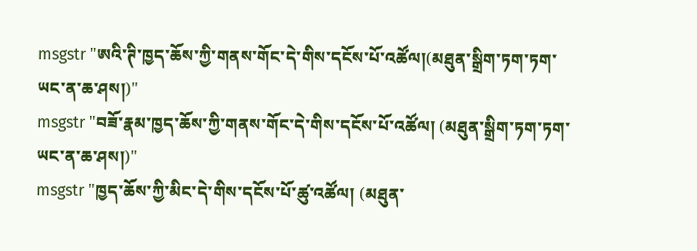msgstr "ཨའི་ཊི་ཁྱད་ཆོས་ཀྱི་གནས་གོང་དེ་གིས་དངོས་པོ་འཚོལ།(མཐུན་སྒྲིག་ཏག་ཏག་ཡང་ན་ཆ་ཤས།)"
msgstr "བཟོ་རྣམ་ཁྱད་ཆོས་ཀྱི་གནས་གོང་དེ་གིས་དངོས་པོ་འཚོལ། (མཐུན་སྒྲིག་ཏག་ཏག་ཡང་ན་ཆ་ཤས།)"
msgstr "ཁྱད་ཆོས་ཀྱི་མིང་དེ་གིས་དངོས་པོ་ཚུ་འཚོལ། (མཐུན་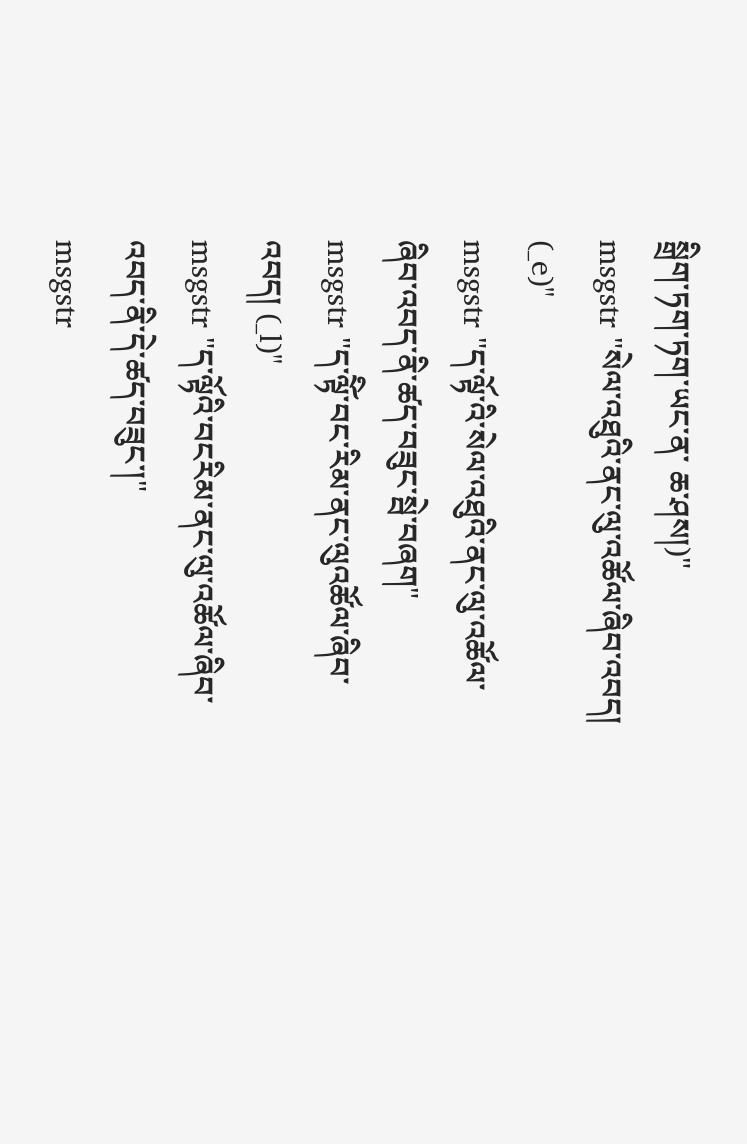སྒྲིག་ཏག་ཏག་ཡང་ན་ ཆ་ཤས།)"
msgstr "སེལ་འཐུའི་ནང་ལུ་འཚོལ་ཞིབ་འབད། (_e)"
msgstr "ད་ལྟོ་འི་སེལ་འཐུའི་ནང་ལུ་འཚོལ་ཞིབ་འབད་ནི་ཚད་བཟུང་སྦེ་བཞག"
msgstr "ད་ལྟོི་བང་རིམ་ནང་ལུའཚོལ་ཞིབ་འབད། (_l)"
msgstr "ད་ལྟོའི་བངརིམ་ནང་ལུ་འཚོལ་ཞིབ་འབད་ནི་དེ་ཚད་བཟུང་།"
msgstr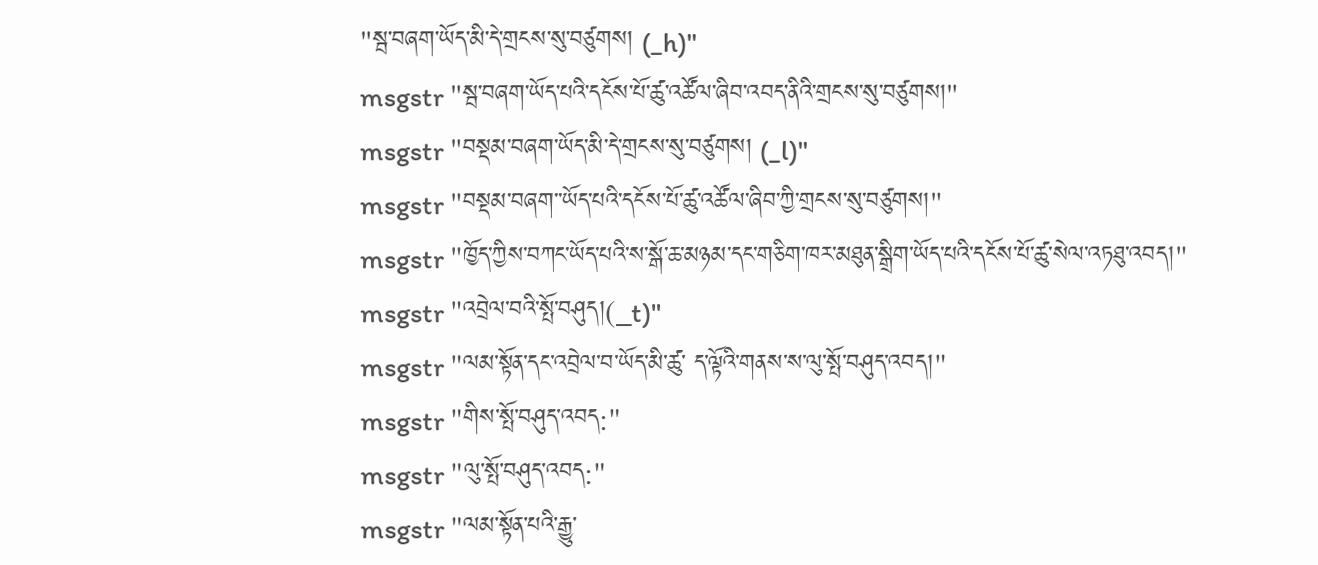"སྦ་བཞག་ཡོད་མི་དེ་གྲངས་སུ་བཙུགས། (_h)"
msgstr "སྦ་བཞག་ཡོད་པའི་དངོས་པོ་ཚུ་འཚོལ་ཞིབ་འབད་ནིའི་གྲངས་སུ་བཙུགས།"
msgstr "བསྡམ་བཞག་ཡོད་མི་དེ་གྲངས་སུ་བཙུགས། (_l)"
msgstr "བསྡམ་བཞག་་ཡོད་པའི་དངོས་པོ་ཚུ་འཚོལ་ཞིབ་ཀྱི་གྲངས་སུ་བཙུགས།"
msgstr "ཁྱོད་ཀྱིས་བཀང་ཡོད་པའི་ས་སྒོ་ཆ་མཉམ་དང་གཅིག་ཁར་མཐུན་སྒྲིག་ཡོད་པའི་དངོས་པོ་ཚུ་སེལ་འཏཐུ་འབད།"
msgstr "འབྲེལ་བའི་སྤོ་བཤུད།(_t)"
msgstr "ལམ་སྟོན་དང་འབྲེལ་བ་ཡོད་མི་ཚུ་ ད་ལྟོའི་གནས་ས་ལུ་སྤོ་བཤུད་འབད།"
msgstr "གིས་སྤོ་བཤུད་འབད:"
msgstr "ལུ་སྤོ་བཤུད་འབད:"
msgstr "ལམ་སྟོན་པའི་རྒྱུ་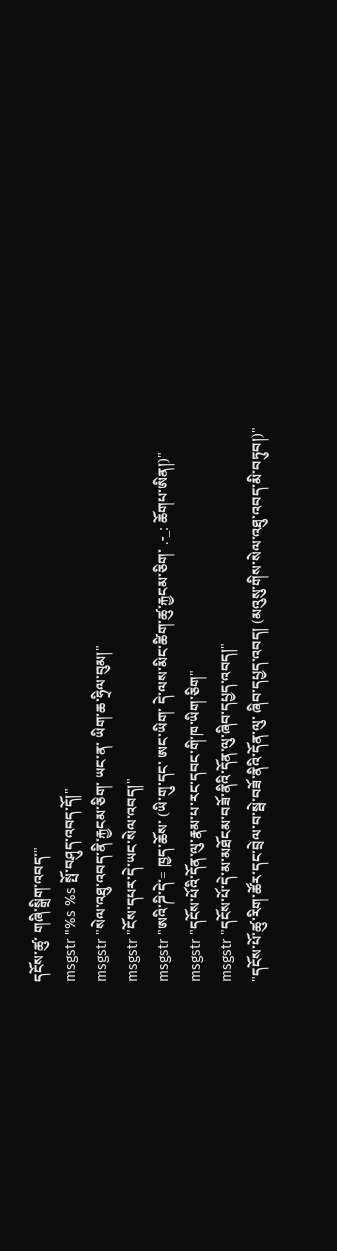དངོས་ཚུ་ གཞི་སྒྲིག་འབད་"
msgstr "%s %s སྤོ་བཤུད་འབད་དོ།"
msgstr "སེལ་འཐུ་འབད་ནི་རྐྱངམ་ཅིག་ ཡང་ན་ ཡིག་ཆ་ཧྲིལ་བུམ།"
msgstr "ངོས་དཔར་དེ་ཡང་སེལ་འབད།"
msgstr "ཨའི་ཌི་དེ་= ཁྱད་ཆོས་ (ཡི་གུ་དང་ ཨང་ཡིག་ དེ་ལས་མིང་ཚིག་ཚུ་རྐྱངམ་ཅིག་ .-_: ཆོགཔ་ཨིན།)"
msgstr "དངོས་པོའི་དོན་ལུ་རྣམ་པ་རང་དབང་གི་ཁ་ཡིག་ཅིག"
msgstr "དངོས་པོ་དེ་མ་མཐོངམ་བཟོ་ནིའི་དོན་ལུ་ཞིབ་དཔྱད་འབད།"
"དངོས་པོ་ཚུ་རིག་ཚོར་དང་བྲེལ་བ་སྦེ་བཟོ་ནིའི་དོན་ལུ་ ཞིབ་དཔྱད་འབད། (མའུསུ་གིས་སེལ་འཐུ་འབད་མི་བཏུབ།)"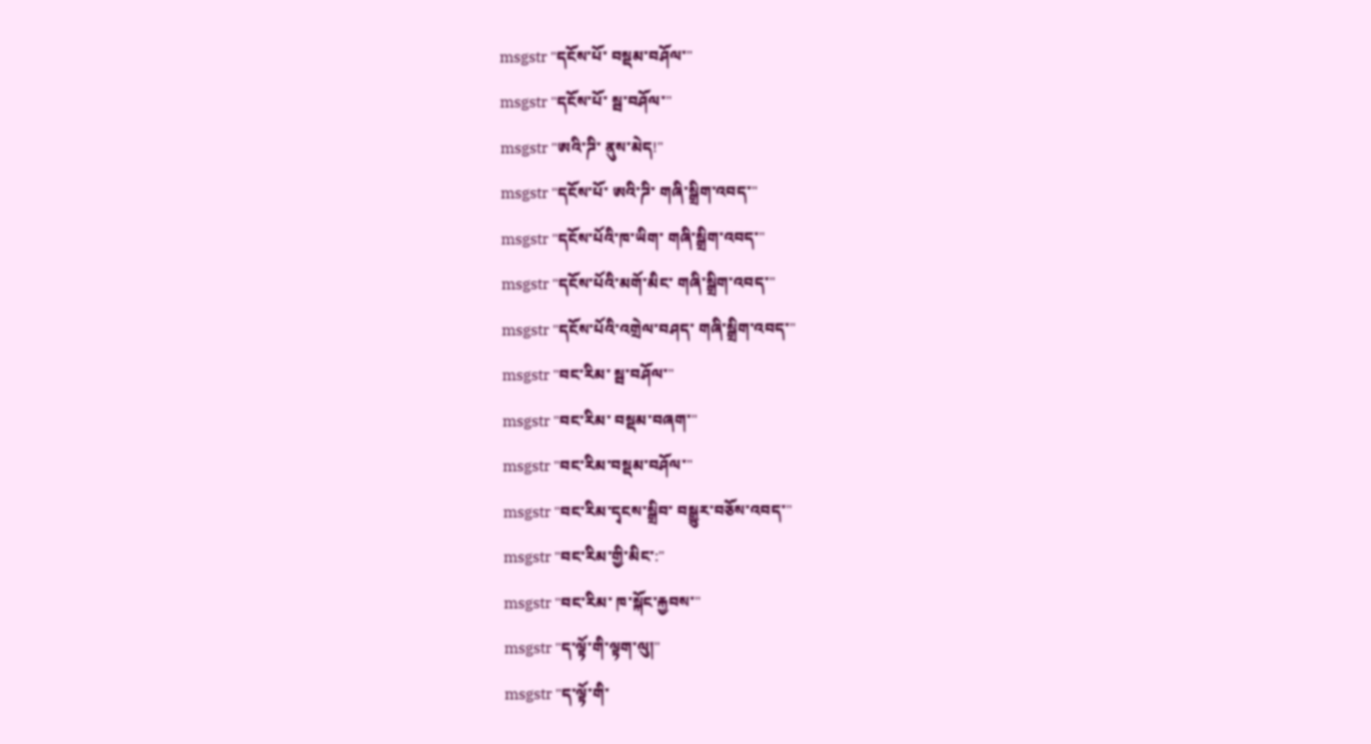msgstr "དངོས་པོ་ བསྡམ་བཤོལ་"
msgstr "དངོས་པོ་ སྦ་བཤོལ་"
msgstr "ཨའི་ཌི་ ནུས་མེད!"
msgstr "དངོས་པོ་ ཨའི་ཌི་ གཞི་སྒྲིག་འབད་"
msgstr "དངོས་པོའི་ཁ་ཡིག་ གཞི་སྒྲིག་འབད་"
msgstr "དངོས་པོའི་མགོ་མིང་ གཞི་སྒྲིག་འབད་"
msgstr "དངོས་པོའི་འགྲེལ་བཤད་ གཞི་སྒྲིག་འབད་"
msgstr "བང་རིམ་ སྦ་བཤོལ་"
msgstr "བང་རིམ་ བསྡམ་བཞག་"
msgstr "བང་རིམ་བསྡམ་བཤོལ་"
msgstr "བང་རིམ་དྭངས་སྒྲིབ་ བསྒྱུར་བཅོས་འབད་"
msgstr "བང་རིམ་གྱི་མིང་:"
msgstr "བང་རིམ་ ཁ་སྐོང་རྐྱབས་"
msgstr "ད་ལྟོ་གི་ལྟག་ལུ།"
msgstr "ད་ལྟོ་གི་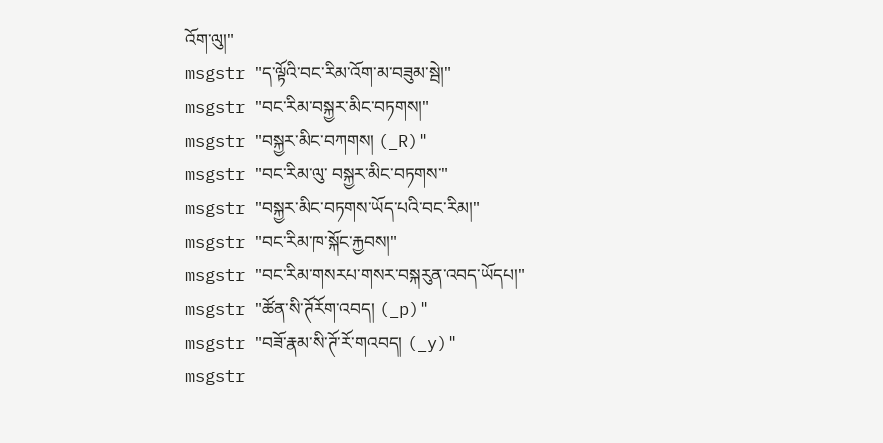འོག་ལུ།"
msgstr "ད་ལྟོའི་བང་རིམ་འོག་མ་བཟུམ་སྦེ།"
msgstr "བང་རིམ་བསྐྱར་མིང་བཏགས།"
msgstr "བསྐྱར་མིང་བཀགས། (_R)"
msgstr "བང་རིམ་ལུ་ བསྐྱར་མིང་བཏགས་"
msgstr "བསྐྱར་མིང་བཏགས་ཡོད་པའི་བང་རིམ།"
msgstr "བང་རིམ་ཁ་སྐོང་རྐྱབས།"
msgstr "བང་རིམ་གསརཔ་གསར་བསྐརུན་འབད་ཡོདཔ།"
msgstr "ཚོན་སི་ཊོརོག་འབད། (_p)"
msgstr "བཟོ་རྣམ་སི་ཊོ་རོ་གའབད། (_y)"
msgstr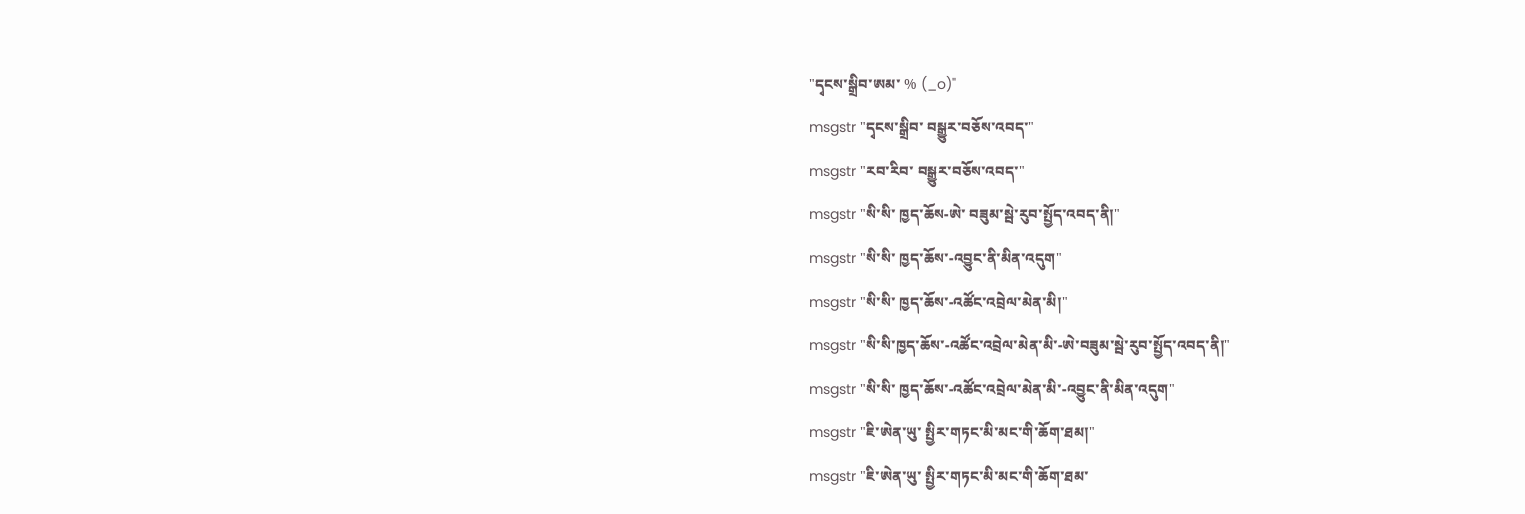"དྭངས་སྒྲིབ་ཨམ་ % (_o)"
msgstr "དྭངས་སྒྲིབ་ བསྒྱུར་བཅོས་འབད་"
msgstr "རབ་རིབ་ བསྒྱུར་བཅོས་འབད་"
msgstr "སི་སི་ ཁྱད་ཆོས-ཨེ་ བཟུམ་སྦེ་རུབ་སྤྱོད་འབད་ནི།"
msgstr "སི་སི་ ཁྱད་ཆོས་-འབྱུང་ནི་མིན་འདུག"
msgstr "སི་སི་ ཁྱད་ཆོས་-འཚོང་འབྲེལ་མེན་མི།"
msgstr "སི་སི་ཁྱད་ཆོས་-འཚོང་འབྲེལ་མེན་མི་-ཨེ་བཟུམ་སྦེ་རུབ་སྤྱོད་འབད་ནི།"
msgstr "སི་སི་ ཁྱད་ཆོས་-འཚོང་འབྲེལ་མེན་མི་-འབྱུང་ནི་མིན་འདུག"
msgstr "ཇི་ཨེན་ཡུ་ སྤྱིར་གཏང་མི་མང་གི་ཆོག་ཐམ།"
msgstr "ཇི་ཨེན་ཡུ་ སྤྱིར་གཏང་མི་མང་གི་ཆོག་ཐམ་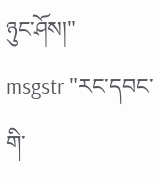ཉུང་ཤོས།"
msgstr "རང་དབང་གི་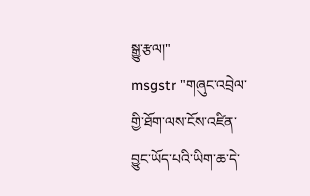སྒྱུ་རྩལ།"
msgstr "གཞུང་འབྲེལ་གྱི་ཐོག་ལས་ངོས་འཛིན་བྱུང་ཡོད་པའི་ཡིག་ཆ་དེ་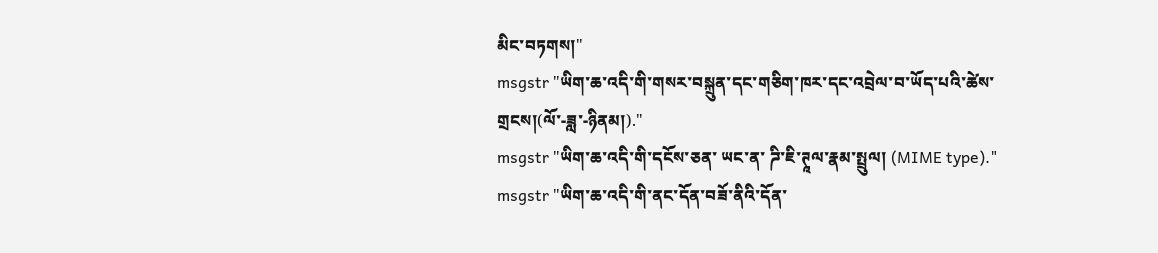མིང་བཏགས།"
msgstr "ཡིག་ཆ་འདི་གི་གསར་བསྐྲུན་དང་གཅིག་ཁར་དང་འབྲེལ་བ་ཡོད་པའི་ཚེས་གྲངས།(ལོ་-ཟླ་-ཉིནམ།)."
msgstr "ཡིག་ཆ་འདི་གི་དངོས་ཅན་ ཡང་ན་ ཌི་ཇི་ཊཱལ་རྣམ་སྤྲུལ། (MIME type)."
msgstr "ཡིག་ཆ་འདི་གི་ནང་དོན་བཟོ་ནིའི་དོན་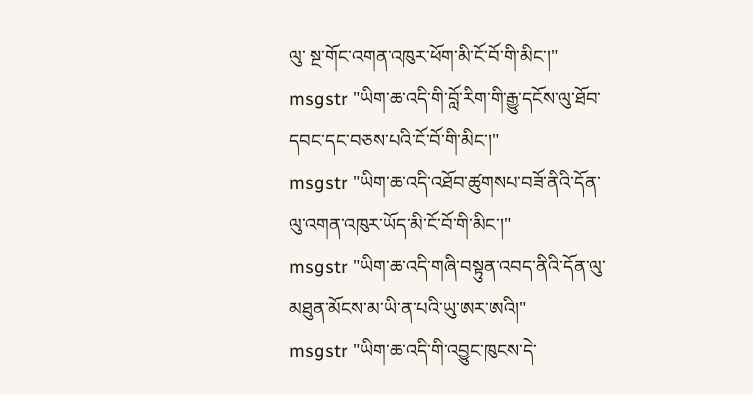ལུ་ སྔ་གོང་འགན་འཁུར་ཕོག་མི་ངོ་བོ་གི་མིང་།"
msgstr "ཡིག་ཆ་འདི་གི་བློ་རིག་གི་རྒྱུ་དངོས་ལུ་ཐོབ་དབང་དང་བཅས་པའི་ངོ་བོ་གི་མིང་།"
msgstr "ཡིག་ཆ་འདི་འཐོབ་ཚུགསཔ་བཟོ་ནིའི་དོན་ལུ་འགན་འཁུར་ཡོད་མི་ངོ་བོ་གི་མིང་།"
msgstr "ཡིག་ཆ་འདི་གཞི་བསྟུན་འབད་ནིའི་དོན་ལུ་ མཐུན་མོངས་མ་ཡི་ན་པའི་ཡུ་ཨར་ཨའི།"
msgstr "ཡིག་ཆ་འདི་གི་འབྱུང་ཁུངས་དེ་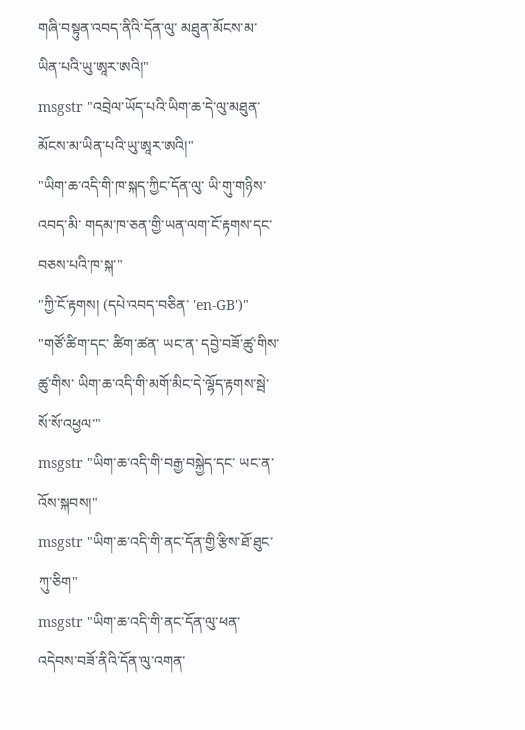གཞི་བསྟུན་འབད་ནིའི་དོན་ལུ་ མཐུན་མོངས་མ་ཡིན་པའི་ཡུ་ཨཱར་ཨའི།"
msgstr "འབྲེལ་ཡོད་པའི་ཡིག་ཆ་དེ་ལུ་མཐུན་མོངས་མ་ཡིན་པའི་ཡུ་ཨཱར་ཨའི།"
"ཡིག་ཆ་འདི་གི་ཁ་སྐད་ཀྱིང་དོན་ལུ་ ཡི་གུ་གཉིས་འབད་མི་ གདམ་ཁ་ཅན་གྱི་ཡན་ལག་ངོ་རྟགས་དང་བཅས་པའི་ཁ་སྐ་"
"ཀྱི་ངོ་རྟགས། (དཔེ་འབད་བཅིན་ 'en-GB')"
"གཙོ་ཚིག་དང་ ཚིག་ཚན་ ཡང་ན་ དབྱེ་བཟོ་ཚུ་གིས་ཚུ་གིས་ ཡིག་ཆ་འདི་གི་མགོ་མིང་དེ་ལྷོད་རྟགས་སྦེ་སོ་སོ་འཕྱལ་"
msgstr "ཡིག་ཆ་འདི་གི་བརྒྱ་བསྐྱེད་དང་ ཡང་ན་ འོས་སྐབས།"
msgstr "ཡིག་ཆ་འདི་གི་ནང་དོན་གྱི་རྩིས་ཐོ་ཐུང་ཀུ་ཅིག"
msgstr "ཡིག་ཆ་འདི་གི་ནང་དོན་ལུ་ཕན་འདེབས་བཟོ་ནིའི་དོན་ལུ་འགན་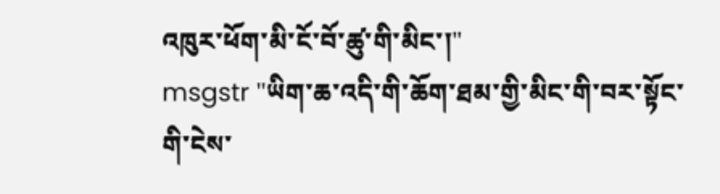འཁུར་ཕོག་མི་ངོ་བོ་ཚུ་གི་མིང་།"
msgstr "ཡིག་ཆ་འདི་གི་ཆོག་ཐམ་གྱི་མིང་གི་བར་སྟོང་གི་ངེས་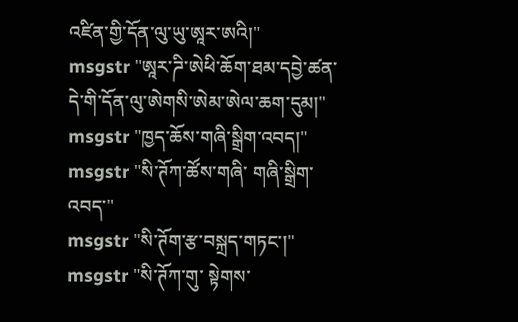འཛིན་གྱི་དོན་ལུ་ཡུ་ཨཱར་ཨའི།"
msgstr "ཨཱར་ཌི་ཨེཕི་ཆོག་ཐམ་དབྱེ་ཚན་དེ་གི་དོན་ལུ་ཨེགསི་ཨེམ་ཨེལ་ཆག་དུམ།"
msgstr "ཁྱད་ཆོས་གཞི་སྒྲིག་འབད།"
msgstr "སི་ཊོཀ་ཚོས་གཞི་ གཞི་སྒྲིག་འབད་"
msgstr "སི་ཊོག་རྩ་བསྐྲད་གཏང་།"
msgstr "སི་ཊོཀ་གུ་ སྟེགས་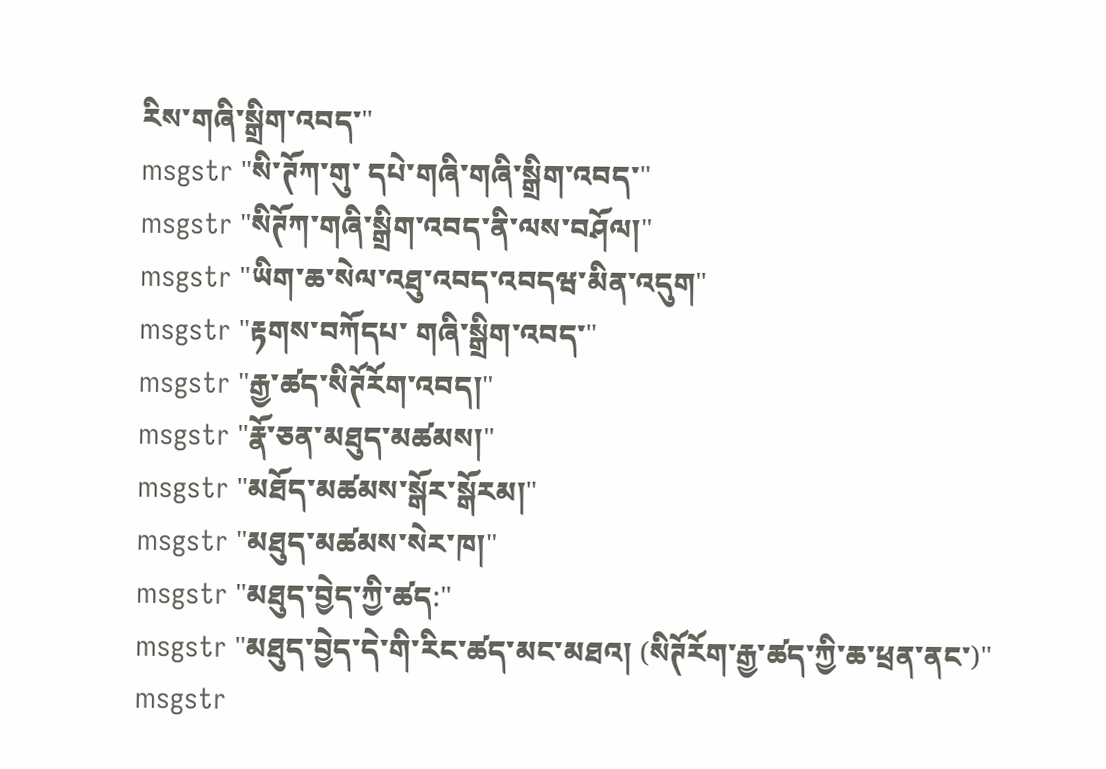རིས་གཞི་སྒྲིག་འབད་"
msgstr "སི་ཊོཀ་གུ་ དཔེ་གཞི་གཞི་སྒྲིག་འབད་"
msgstr "སིཊོཀ་གཞི་སྒྲིག་འབད་ནི་ལས་བཤོལ།"
msgstr "ཡིག་ཆ་སེལ་འཐུ་འབད་འབདཝ་མིན་འདུག"
msgstr "རྟགས་བཀོདཔ་ གཞི་སྒྲིག་འབད་"
msgstr "རྒྱ་ཚད་སིཊོརོག་འབད།"
msgstr "རྣོ་ཅན་མཐུད་མཚམས།"
msgstr "མཐོད་མཚམས་སྒོར་སྒོརམ།"
msgstr "མཐུད་མཚམས་སེར་ཁ།"
msgstr "མཐུད་བྱེད་ཀྱི་ཚད:"
msgstr "མཐུད་བྱེད་དེ་གི་རིང་ཚད་མང་མཐའ། (སིཊོརོག་རྒྱ་ཚད་ཀྱི་ཆ་ཕྲན་ནང་)"
msgstr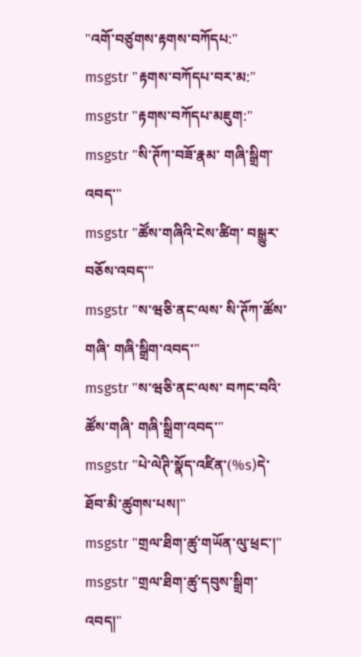"འགོ་བཙུགས་རྟགས་བཀོདཔ:"
msgstr "རྟགས་བཀོདཔ་བར་མ:"
msgstr "རྟགས་བཀོདཔ་མཇུག:"
msgstr "སི་ཊོཀ་བཟོ་རྣམ་ གཞི་སྒྲིག་འབད་"
msgstr "ཚོས་གཞིའི་ངེས་ཚིག་ བསྒྱུར་བཅོས་འབད་"
msgstr "ས་ཝཅི་ནང་ལས་ སི་ཊོཀ་ཚོས་གཞི་ གཞི་སྒྲིག་འབད་"
msgstr "ས་ཝཅི་ནང་ལས་ བཀང་བའི་ཚོས་གཞི་ གཞི་སྒྲིག་འབད་"
msgstr "པེ་ལེཊི་སྣོད་འཛིན་(%s)དེ་ཐོབ་མི་ཚུགས་པས།"
msgstr "གྲལ་ཐིག་ཚུ་གཡོན་ལུ་ཕྲང་།"
msgstr "གྲལ་ཐིག་ཚུ་དབུས་སྒྲིག་འབད།"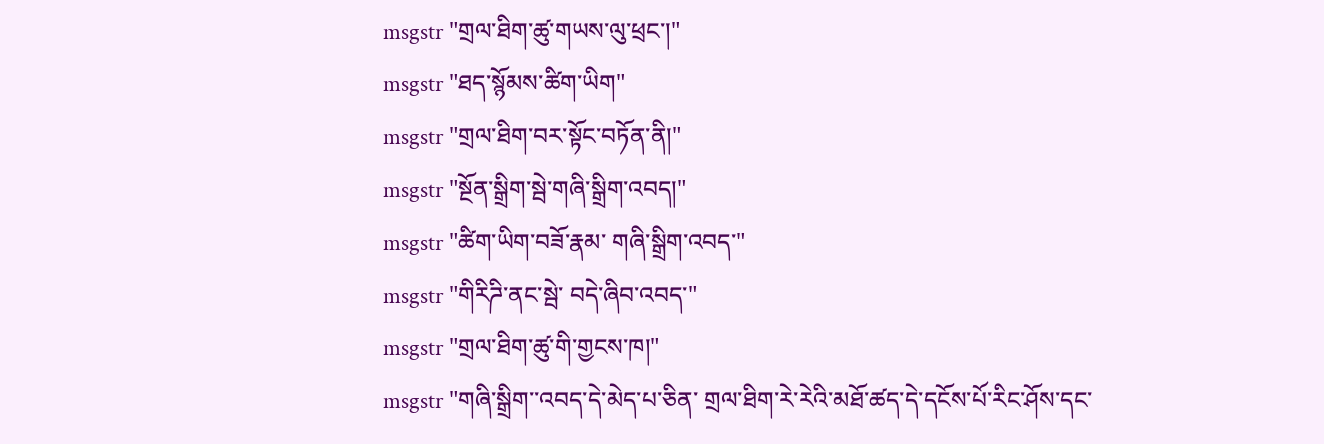msgstr "གྲལ་ཐིག་ཚུ་གཡས་ལུ་ཕྲང་།"
msgstr "ཐད་སྙོམས་ཚིག་ཡིག"
msgstr "གྲལ་ཐིག་བར་སྟོང་བཏོན་ནི།"
msgstr "སྔོན་སྒྲིག་སྦེ་གཞི་སྒྲིག་འབད།"
msgstr "ཚིག་ཡིག་བཟོ་རྣམ་ གཞི་སྒྲིག་འབད་"
msgstr "གིརིཌི་ནང་སྦེ་ བདེ་ཞིབ་འབད་"
msgstr "གྲལ་ཐིག་ཚུ་གི་གྱངས་ཁ།"
msgstr "གཞི་སྒྲིག་་འབད་དེ་མེད་པ་ཅིན་ གྲལ་ཐིག་རེ་རེའི་མཐོ་ཚད་དེ་དངོས་པོ་རིང་ཤོས་དང་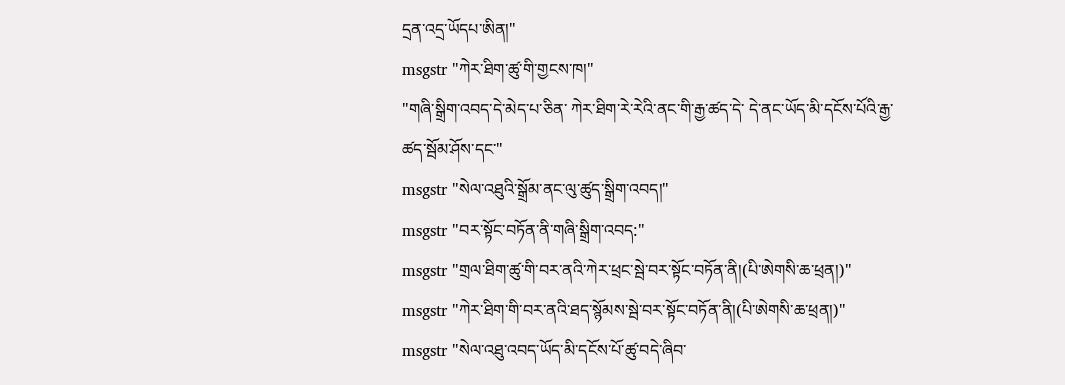དྲན་འདྲ་ཡོདཔ་ཨིན།"
msgstr "ཀེར་ཐིག་ཚུ་གི་གྱངས་ཁ།"
"གཞི་སྒྲིག་འབད་དེ་མེད་པ་ཅིན་ ཀེར་ཐིག་རེ་རེའི་ནང་གི་རྒྱ་ཚད་དེ་ དེ་ནང་ཡོད་མི་དངོས་པོའི་རྒྱ་ཚད་སྦོམ་ཤོས་དང་"
msgstr "སེལ་འཐུའི་སྒྲོམ་ནང་ལུ་ཚུད་སྒྲིག་འབད།"
msgstr "བར་སྟོང་བཏོན་ནི་གཞི་སྒྲིག་འབད:"
msgstr "གྲལ་ཐིག་ཚུ་གི་བར་ནའི་ཀེར་ཕྲང་སྦེ་བར་སྟོང་བཏོན་ནི།(པི་ཨེགསི་ཆ་ཕྲན།)"
msgstr "ཀེར་ཐིག་གི་བར་ནའི་ཐད་སྙོམས་སྦེ་བར་སྟོང་བཏོན་ནི།(པི་ཨེགསི་ཆ་ཕྲན།)"
msgstr "སེལ་འཐུ་འབད་ཡོད་མི་དངོས་པོ་ཚུ་བདེ་ཞིབ་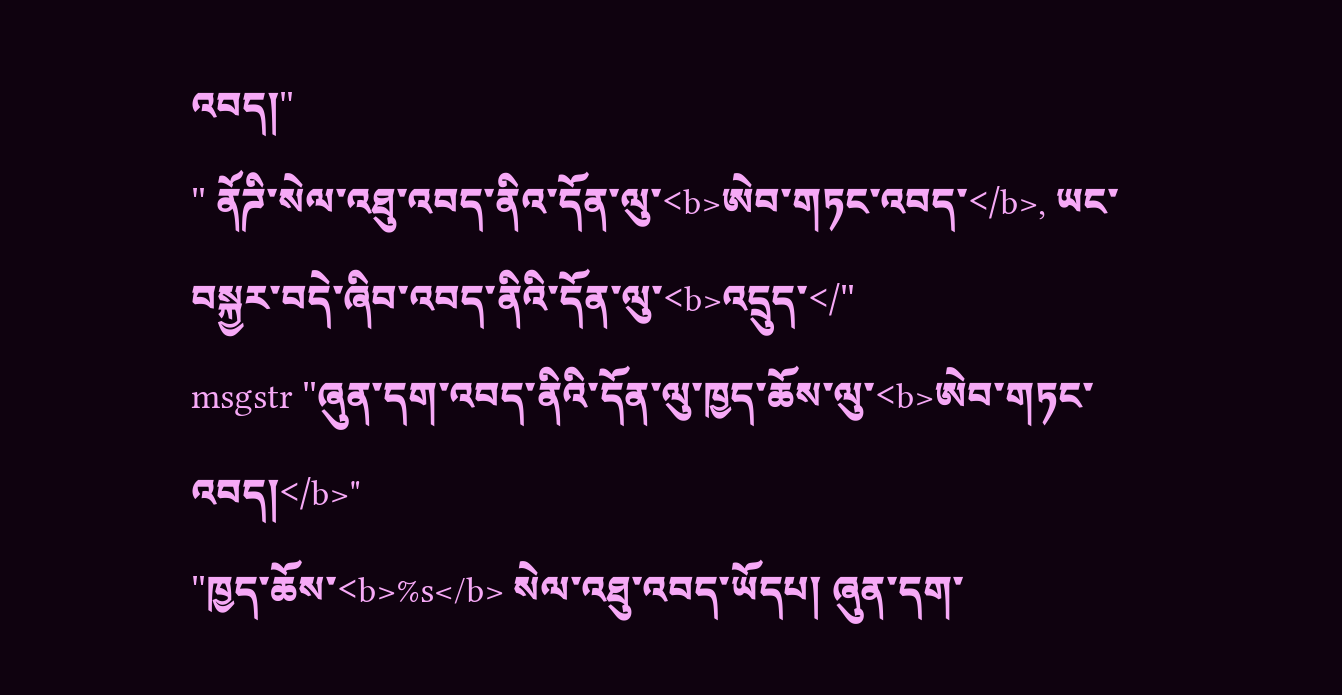འབད།"
" ནོཌི་སེལ་འཐུ་འབད་ནིའ་དོན་ལུ་<b>ཨེབ་གཏང་འབད་</b>, ཡང་བསྐྱར་བདེ་ཞིབ་འབད་ནིའི་དོན་ལུ་<b>འདྲུད་</"
msgstr "ཞུན་དག་འབད་ནིའི་དོན་ལུ་ཁྱད་ཆོས་ལུ་<b>ཨེབ་གཏང་འབད།</b>"
"ཁྱད་ཆོས་<b>%s</b> སེལ་འཐུ་འབད་ཡོདཔ། ཞུན་དག་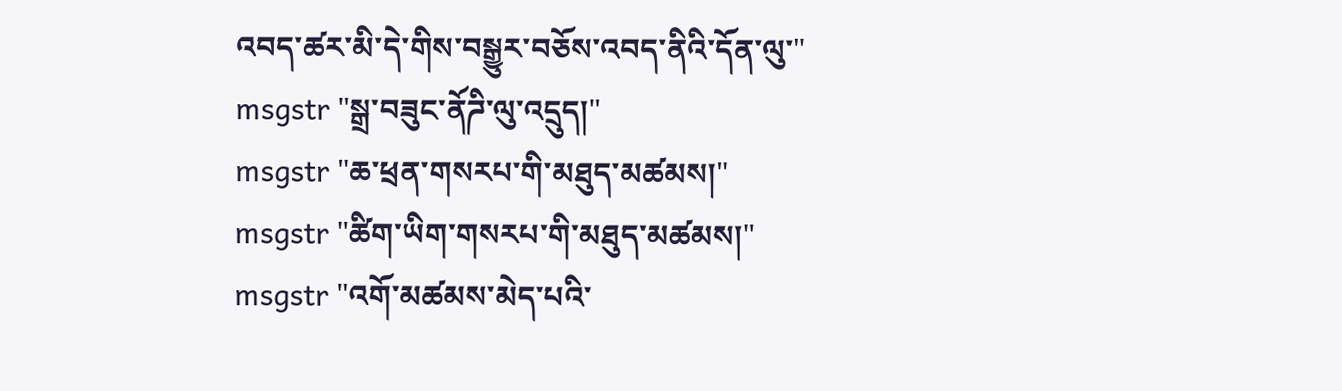འབད་ཚར་མི་དེ་གིས་བསྒྱུར་བཅོས་འབད་ནིའི་དོན་ལུ་"
msgstr "སྒྲ་བཟུང་ནོཌི་ལུ་འདྲུད།"
msgstr "ཆ་ཕྲན་གསརཔ་གི་མཐུད་མཚམས།"
msgstr "ཚིག་ཡིག་གསརཔ་གི་མཐུད་མཚམས།"
msgstr "འགོ་མཚམས་མེད་པའི་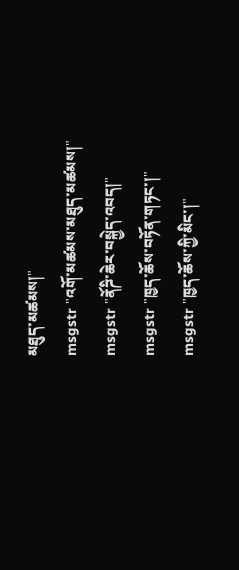མཐུད་མཚམས།"
msgstr "འགོ་མཚམས་མཐུད་མཚམས།"
msgstr "ནོཌི་ཆེར་བསྐྱེད་འབད།"
msgstr "ཁྱད་ཆོས་བཏོན་གཏང་།"
msgstr "ཁྱད་ཆོས་ཀྱི་མིང་།"